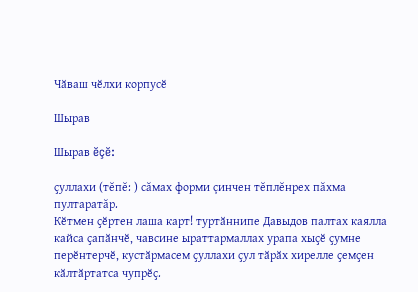Чӑваш чӗлхи корпусӗ

Шырав

Шырав ĕçĕ:

ҫуллахи (тĕпĕ: ) сăмах форми çинчен тĕплĕнрех пăхма пултаратăр.
Кӗтмен ҫӗртен лаша карт! туртӑннипе Давыдов палтах каялла кайса ҫапӑнчӗ, чавсине ыраттармаллах урапа хыҫӗ ҫумне перӗнтерчӗ, кустӑрмасем ҫуллахи ҫул тӑрӑх хирелле ҫемҫен кӑлтӑртатса чупрӗҫ.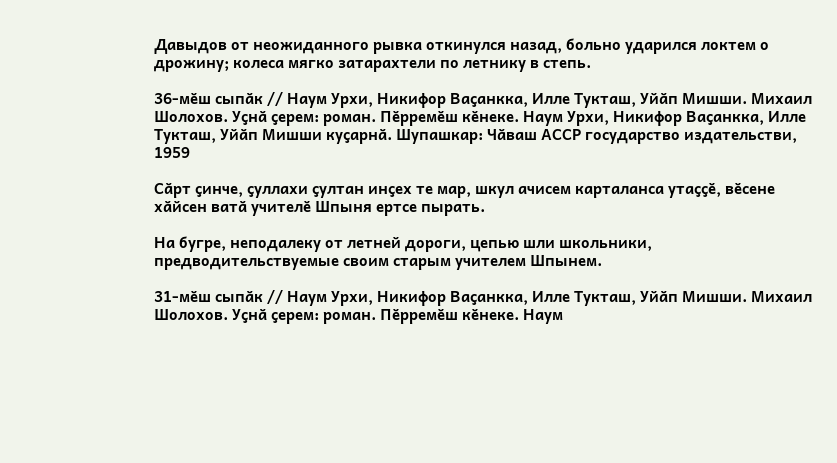Давыдов от неожиданного рывка откинулся назад, больно ударился локтем о дрожину; колеса мягко затарахтели по летнику в степь.

36-мӗш сыпӑк // Наум Урхи, Никифор Ваҫанкка, Илле Тукташ, Уйӑп Мишши. Михаил Шолохов. Уҫнӑ ҫерем: роман. Пӗрремӗш кӗнеке. Наум Урхи, Никифор Ваҫанкка, Илле Тукташ, Уйӑп Мишши куҫарнӑ. Шупашкар: Чӑваш АССР государство издательстви, 1959

Сӑрт ҫинче, ҫуллахи ҫултан инҫех те мар, шкул ачисем карталанса утаҫҫӗ, вӗсене хӑйсен ватӑ учителӗ Шпыня ертсе пырать.

На бугре, неподалеку от летней дороги, цепью шли школьники, предводительствуемые своим старым учителем Шпынем.

31-мӗш сыпӑк // Наум Урхи, Никифор Ваҫанкка, Илле Тукташ, Уйӑп Мишши. Михаил Шолохов. Уҫнӑ ҫерем: роман. Пӗрремӗш кӗнеке. Наум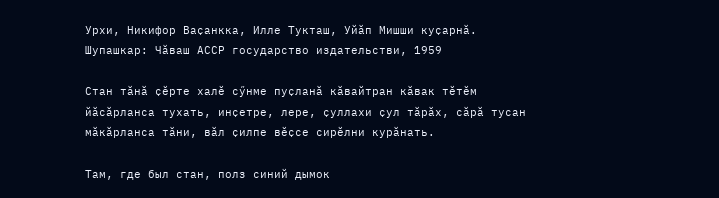Урхи, Никифор Ваҫанкка, Илле Тукташ, Уйӑп Мишши куҫарнӑ. Шупашкар: Чӑваш АССР государство издательстви, 1959

Стан тӑнӑ ҫӗрте халӗ сӳнме пуҫланӑ кӑвайтран кӑвак тӗтӗм йӑсӑрланса тухать, инҫетре, лере, ҫуллахи ҫул тӑрӑх, сӑрӑ тусан мӑкӑрланса тӑни, вӑл ҫилпе вӗҫсе сирӗлни курӑнать.

Там, где был стан, полз синий дымок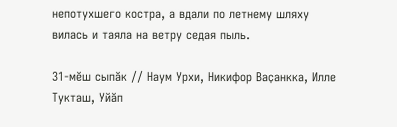непотухшего костра, а вдали по летнему шляху вилась и таяла на ветру седая пыль.

31-мӗш сыпӑк // Наум Урхи, Никифор Ваҫанкка, Илле Тукташ, Уйӑп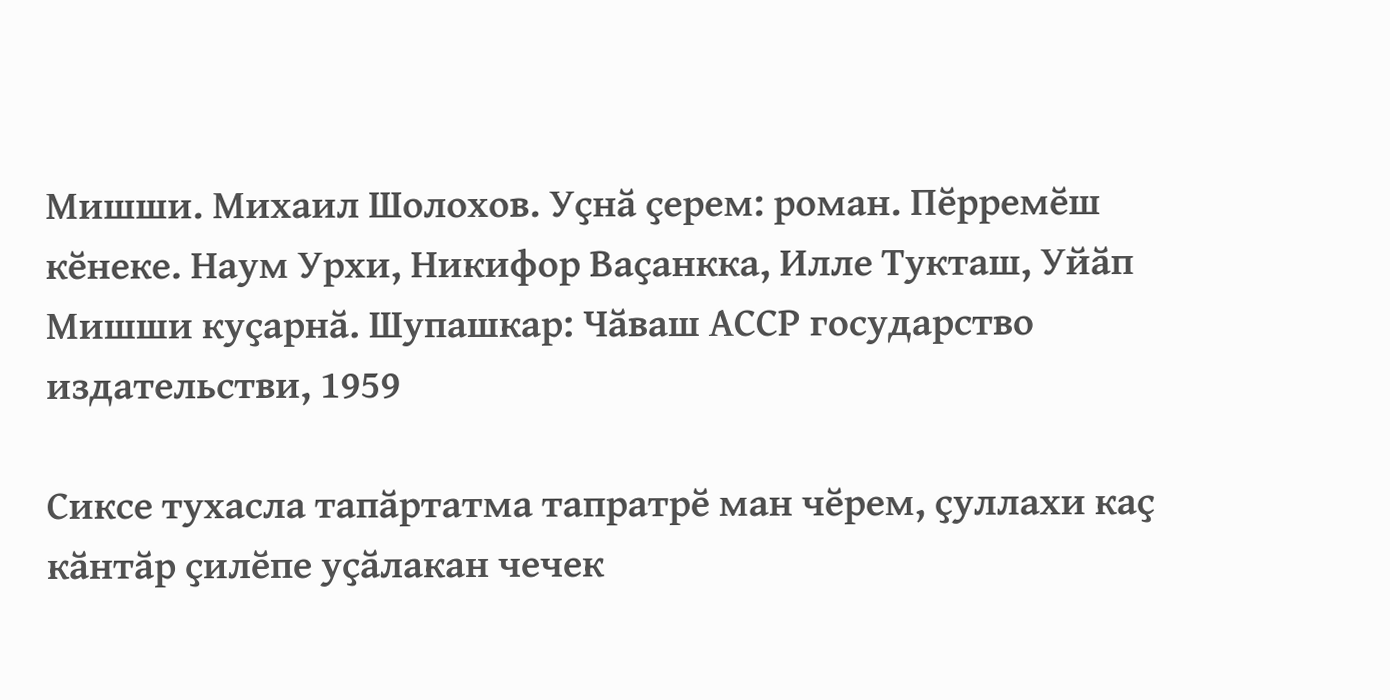Мишши. Михаил Шолохов. Уҫнӑ ҫерем: роман. Пӗрремӗш кӗнеке. Наум Урхи, Никифор Ваҫанкка, Илле Тукташ, Уйӑп Мишши куҫарнӑ. Шупашкар: Чӑваш АССР государство издательстви, 1959

Сиксе тухасла тапӑртатма тапратрӗ ман чӗрем, ҫуллахи каҫ кӑнтӑр ҫилӗпе уҫӑлакан чечек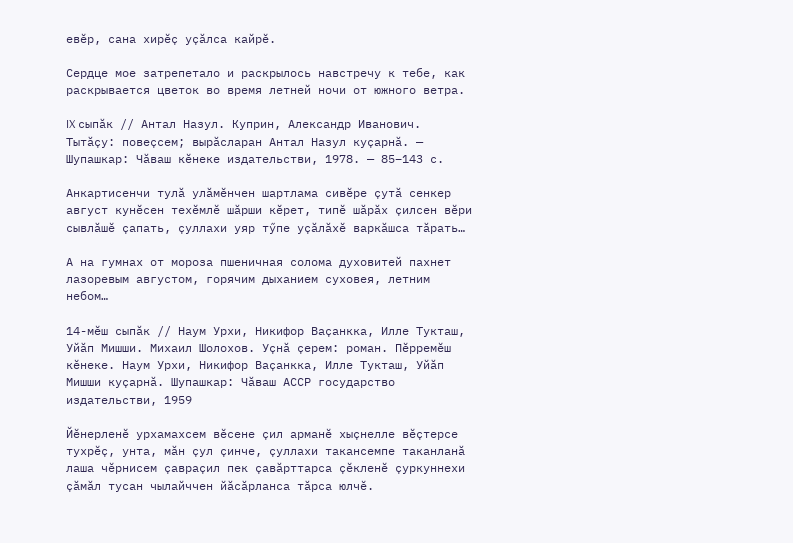евӗр, сана хирӗҫ уҫӑлса кайрӗ.

Сердце мое затрепетало и раскрылось навстречу к тебе, как раскрывается цветок во время летней ночи от южного ветра.

IX сыпӑк // Антал Назул. Куприн, Александр Иванович. Тытӑҫу: повеҫсем; вырӑсларан Антал Назул куҫарнӑ. — Шупашкар: Чӑваш кӗнеке издательстви, 1978. — 85–143 с.

Анкартисенчи тулӑ улӑмӗнчен шартлама сивӗре ҫутӑ сенкер август кунӗсен техӗмлӗ шӑрши кӗрет, типӗ шӑрӑх ҫилсен вӗри сывлӑшӗ ҫапать, ҫуллахи уяр тӳпе уҫӑлӑхӗ варкӑшса тӑрать…

А на гумнах от мороза пшеничная солома духовитей пахнет лазоревым августом, горячим дыханием суховея, летним небом…

14-мӗш сыпӑк // Наум Урхи, Никифор Ваҫанкка, Илле Тукташ, Уйӑп Мишши. Михаил Шолохов. Уҫнӑ ҫерем: роман. Пӗрремӗш кӗнеке. Наум Урхи, Никифор Ваҫанкка, Илле Тукташ, Уйӑп Мишши куҫарнӑ. Шупашкар: Чӑваш АССР государство издательстви, 1959

Йӗнерленӗ урхамахсем вӗсене ҫил арманӗ хыҫнелле вӗҫтерсе тухрӗҫ, унта, мӑн ҫул ҫинче, ҫуллахи такансемпе таканланӑ лаша чӗрнисем ҫавраҫил пек ҫавӑрттарса ҫӗкленӗ ҫуркуннехи ҫӑмӑл тусан чылайччен йӑсӑрланса тӑрса юлчӗ.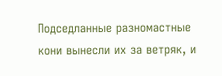Подседланные разномастные кони вынесли их за ветряк, и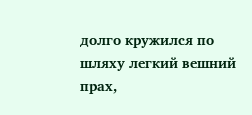долго кружился по шляху легкий вешний прах,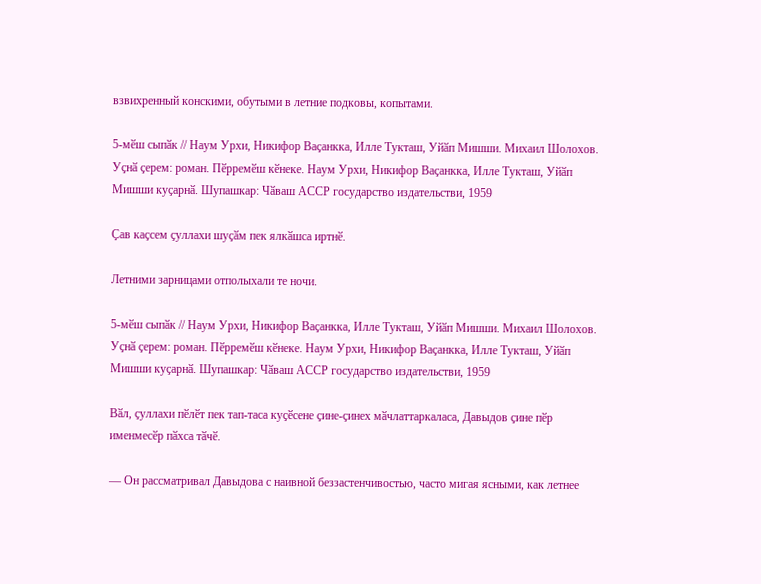взвихренный конскими, обутыми в летние подковы, копытами.

5-мӗш сыпӑк // Наум Урхи, Никифор Ваҫанкка, Илле Тукташ, Уйӑп Мишши. Михаил Шолохов. Уҫнӑ ҫерем: роман. Пӗрремӗш кӗнеке. Наум Урхи, Никифор Ваҫанкка, Илле Тукташ, Уйӑп Мишши куҫарнӑ. Шупашкар: Чӑваш АССР государство издательстви, 1959

Ҫав каҫсем ҫуллахи шуҫӑм пек ялкӑшса иртнӗ.

Летними зарницами отполыхали те ночи.

5-мӗш сыпӑк // Наум Урхи, Никифор Ваҫанкка, Илле Тукташ, Уйӑп Мишши. Михаил Шолохов. Уҫнӑ ҫерем: роман. Пӗрремӗш кӗнеке. Наум Урхи, Никифор Ваҫанкка, Илле Тукташ, Уйӑп Мишши куҫарнӑ. Шупашкар: Чӑваш АССР государство издательстви, 1959

Вӑл, ҫуллахи пӗлӗт пек тап-таса куҫӗсене ҫине-ҫинех мӑчлаттаркаласа, Давыдов ҫине пӗр именмесӗр пӑхса тӑчӗ.

— Он рассматривал Давыдова с наивной беззастенчивостью, часто мигая ясными, как летнее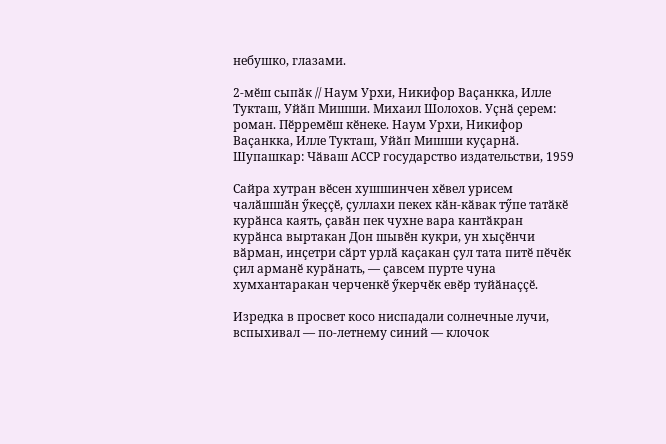небушко, глазами.

2-мӗш сыпӑк // Наум Урхи, Никифор Ваҫанкка, Илле Тукташ, Уйӑп Мишши. Михаил Шолохов. Уҫнӑ ҫерем: роман. Пӗрремӗш кӗнеке. Наум Урхи, Никифор Ваҫанкка, Илле Тукташ, Уйӑп Мишши куҫарнӑ. Шупашкар: Чӑваш АССР государство издательстви, 1959

Сайра хутран вӗсен хушшинчен хӗвел урисем чалӑшшӑн ӳкеҫҫӗ, ҫуллахи пекех кӑн-кӑвак тӳпе татӑкӗ курӑнса каять, ҫавӑн пек чухне вара кантӑкран курӑнса выртакан Дон шывӗн кукри, ун хыҫӗнчи вӑрман, инҫетри сӑрт урлӑ каҫакан ҫул тата питӗ пӗчӗк ҫил арманӗ курӑнать, — ҫавсем пурте чуна хумхантаракан черченкӗ ӳкерчӗк евӗр туйӑнаҫҫӗ.

Изредка в просвет косо ниспадали солнечные лучи, вспыхивал — по-летнему синий — клочок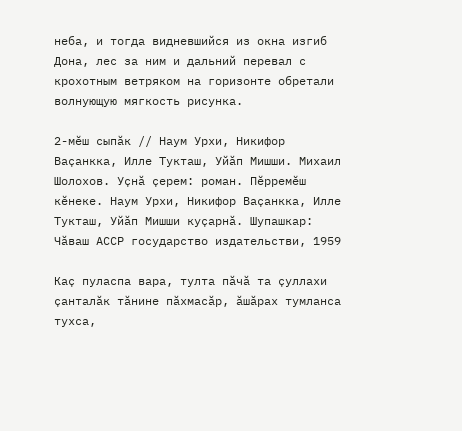неба, и тогда видневшийся из окна изгиб Дона, лес за ним и дальний перевал с крохотным ветряком на горизонте обретали волнующую мягкость рисунка.

2-мӗш сыпӑк // Наум Урхи, Никифор Ваҫанкка, Илле Тукташ, Уйӑп Мишши. Михаил Шолохов. Уҫнӑ ҫерем: роман. Пӗрремӗш кӗнеке. Наум Урхи, Никифор Ваҫанкка, Илле Тукташ, Уйӑп Мишши куҫарнӑ. Шупашкар: Чӑваш АССР государство издательстви, 1959

Каҫ пуласпа вара, тулта пӑчӑ та ҫуллахи ҫанталӑк тӑнине пӑхмасӑр, ӑшӑрах тумланса тухса,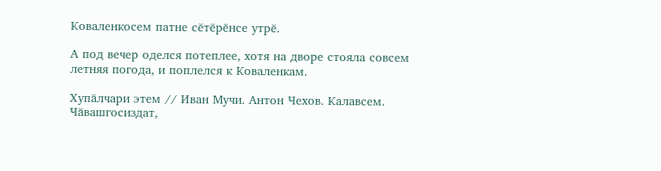Коваленкосем патне сӗтӗрӗнсе утрӗ.

А под вечер оделся потеплее, хотя на дворе стояла совсем летняя погода, и поплелся к Коваленкам.

Хупӑлчари этем // Иван Мучи. Антон Чехов. Калавсем. Чӑвашгосиздат,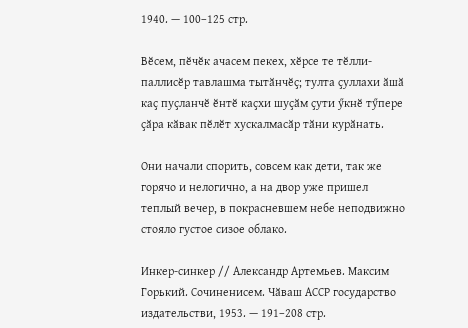1940. — 100–125 стр.

Вӗсем, пӗчӗк ачасем пекех, хӗрсе те тӗлли-паллисӗр тавлашма тытӑнчӗҫ; тулта ҫуллахи ӑшӑ каҫ пуҫланчӗ ӗнтӗ каҫхи шуҫӑм ҫути ӳкнӗ тӳпере ҫӑра кӑвак пӗлӗт хускалмасӑр тӑни курӑнать.

Они начали спорить, совсем как дети, так же горячо и нелогично, а на двор уже пришел теплый вечер, в покрасневшем небе неподвижно стояло густое сизое облако.

Инкер-синкер // Александр Артемьев. Максим Горький. Сочиненисем. Чӑваш АССР государство издательстви, 1953. — 191–208 стр.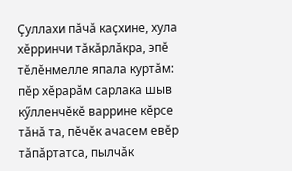Ҫуллахи пӑчӑ каҫхине, хула хӗрринчи тӑкӑрлӑкра, эпӗ тӗлӗнмелле япала куртӑм: пӗр хӗрарӑм сарлака шыв кӳлленчӗкӗ варрине кӗрсе тӑнӑ та, пӗчӗк ачасем евӗр тӑпӑртатса, пылчӑк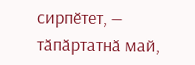сирпӗтет, — тӑпӑртатнӑ май,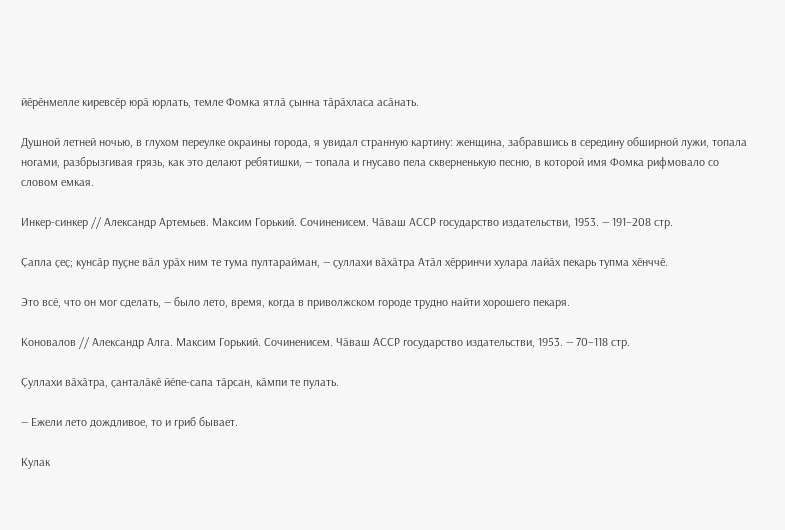йӗрӗнмелле киревсӗр юрӑ юрлать, темле Фомка ятлӑ ҫынна тӑрӑхласа асӑнать.

Душной летней ночью, в глухом переулке окраины города, я увидал странную картину: женщина, забравшись в середину обширной лужи, топала ногами, разбрызгивая грязь, как это делают ребятишки, — топала и гнусаво пела скверненькую песню, в которой имя Фомка рифмовало со словом емкая.

Инкер-синкер // Александр Артемьев. Максим Горький. Сочиненисем. Чӑваш АССР государство издательстви, 1953. — 191–208 стр.

Ҫапла ҫеҫ; кунсӑр пуҫне вӑл урӑх ним те тума пултарайман, — ҫуллахи вӑхӑтра Атӑл хӗрринчи хулара лайӑх пекарь тупма хӗнччӗ.

Это всё, что он мог сделать, — было лето, время, когда в приволжском городе трудно найти хорошего пекаря.

Коновалов // Александр Алга. Максим Горький. Сочиненисем. Чӑваш АССР государство издательстви, 1953. — 70–118 стр.

Ҫуллахи вӑхӑтра, ҫанталӑкӗ йӗпе-сапа тӑрсан, кӑмпи те пулать.

— Ежели лето дождливое, то и гриб бывает.

Кулак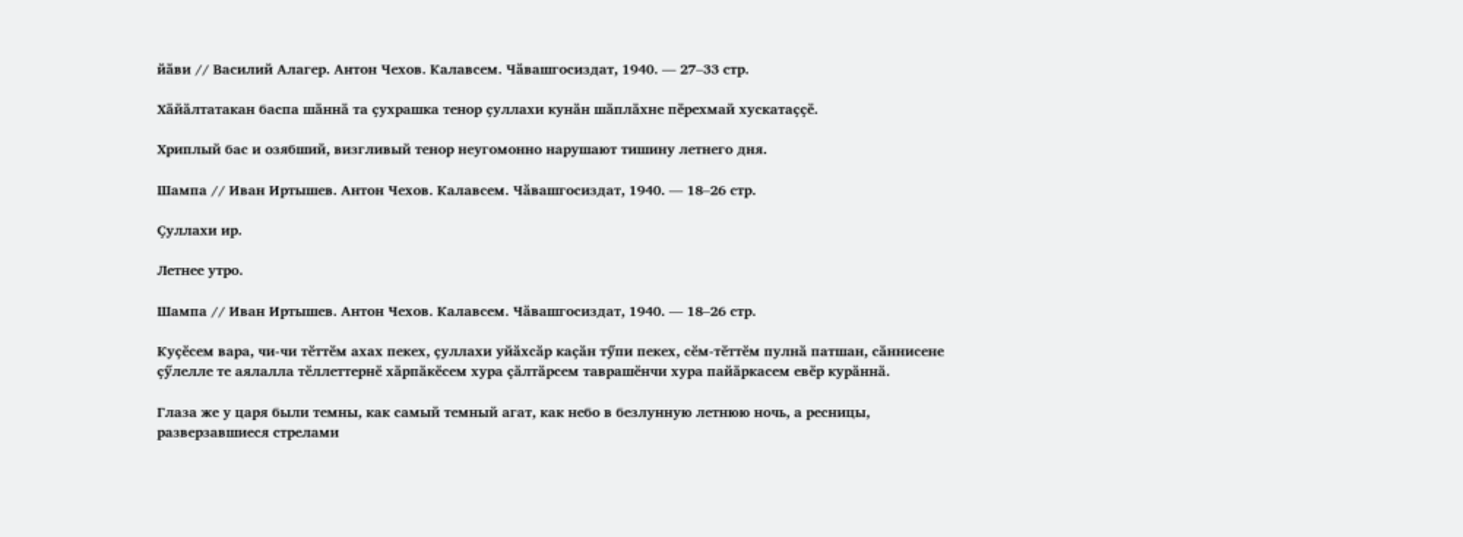йӑви // Василий Алагер. Антон Чехов. Калавсем. Чӑвашгосиздат, 1940. — 27–33 стр.

Хӑйӑлтатакан баспа шӑннӑ та ҫухрашка тенор ҫуллахи кунӑн шӑплӑхне пӗрехмай хускатаҫҫӗ.

Хриплый бас и озябший, визгливый тенор неугомонно нарушают тишину летнего дня.

Шампа // Иван Иртышев. Антон Чехов. Калавсем. Чӑвашгосиздат, 1940. — 18–26 стр.

Ҫуллахи ир.

Летнее утро.

Шампа // Иван Иртышев. Антон Чехов. Калавсем. Чӑвашгосиздат, 1940. — 18–26 стр.

Куҫӗсем вара, чи-чи тӗттӗм ахах пекех, ҫуллахи уйӑхсӑр каҫӑн тӳпи пекех, сӗм-тӗттӗм пулнӑ патшан, сӑннисене ҫӳлелле те аялалла тӗллеттернӗ хӑрпӑкӗсем хура ҫӑлтӑрсем таврашӗнчи хура пайӑркасем евӗр курӑннӑ.

Глаза же у царя были темны, как самый темный агат, как небо в безлунную летнюю ночь, а ресницы, разверзавшиеся стрелами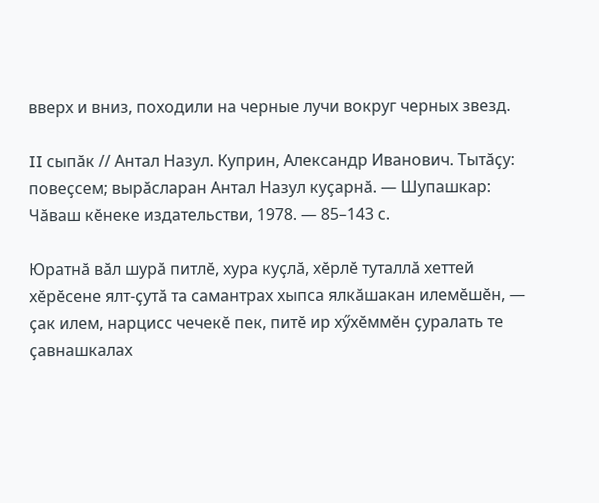вверх и вниз, походили на черные лучи вокруг черных звезд.

II сыпӑк // Антал Назул. Куприн, Александр Иванович. Тытӑҫу: повеҫсем; вырӑсларан Антал Назул куҫарнӑ. — Шупашкар: Чӑваш кӗнеке издательстви, 1978. — 85–143 с.

Юратнӑ вӑл шурӑ питлӗ, хура куҫлӑ, хӗрлӗ туталлӑ хеттей хӗрӗсене ялт-ҫутӑ та самантрах хыпса ялкӑшакан илемӗшӗн, — ҫак илем, нарцисс чечекӗ пек, питӗ ир хӳхӗммӗн ҫуралать те ҫавнашкалах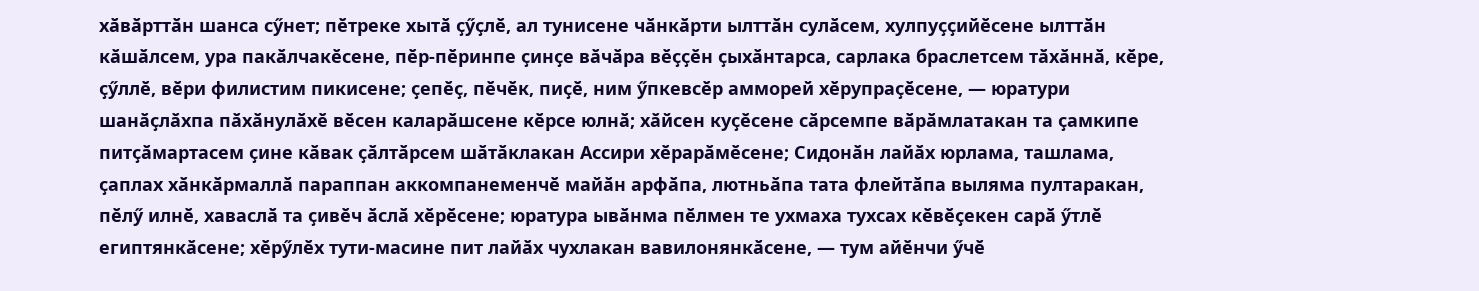хӑвӑрттӑн шанса сӳнет; пӗтреке хытӑ ҫӳҫлӗ, ал тунисене чӑнкӑрти ылттӑн сулӑсем, хулпуҫҫийӗсене ылттӑн кӑшӑлсем, ура пакӑлчакӗсене, пӗр-пӗринпе ҫинҫе вӑчӑра вӗҫҫӗн ҫыхӑнтарса, сарлака браслетсем тӑхӑннӑ, кӗре, ҫӳллӗ, вӗри филистим пикисене; ҫепӗҫ, пӗчӗк, пиҫӗ, ним ӳпкевсӗр амморей хӗрупраҫӗсене, — юратури шанӑҫлӑхпа пӑхӑнулӑхӗ вӗсен каларӑшсене кӗрсе юлнӑ; хӑйсен куҫӗсене сӑрсемпе вӑрӑмлатакан та ҫамкипе питҫӑмартасем ҫине кӑвак ҫӑлтӑрсем шӑтӑклакан Ассири хӗрарӑмӗсене; Сидонӑн лайӑх юрлама, ташлама, ҫаплах хӑнкӑрмаллӑ параппан аккомпанеменчӗ майӑн арфӑпа, лютньӑпа тата флейтӑпа выляма пултаракан, пӗлӳ илнӗ, хаваслӑ та ҫивӗч ӑслӑ хӗрӗсене; юратура ывӑнма пӗлмен те ухмаха тухсах кӗвӗҫекен сарӑ ӳтлӗ египтянкӑсене; хӗрӳлӗх тути-масине пит лайӑх чухлакан вавилонянкӑсене, — тум айӗнчи ӳчӗ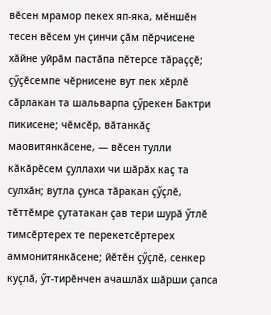вӗсен мрамор пекех яп-яка, мӗншӗн тесен вӗсем ун ҫинчи ҫӑм пӗрчисене хӑйне уйрӑм пастӑпа пӗтерсе тӑраҫҫӗ; ҫӳҫӗсемпе чӗрнисене вут пек хӗрлӗ сӑрлакан та шальварпа ҫӳрекен Бактри пикисене; чӗмсӗр, вӑтанкӑҫ маовитянкӑсене, — вӗсен тулли кӑкӑрӗсем ҫуллахи чи шӑрӑх каҫ та сулхӑн; вутла ҫунса тӑракан ҫӳҫлӗ, тӗттӗмре ҫутатакан ҫав тери шурӑ ӳтлӗ тимсӗртерех те перекетсӗртерех аммонитянкӑсене; йӗтӗн ҫӳҫлӗ, сенкер куҫлӑ, ӳт-тирӗнчен ачашлӑх шӑрши ҫапса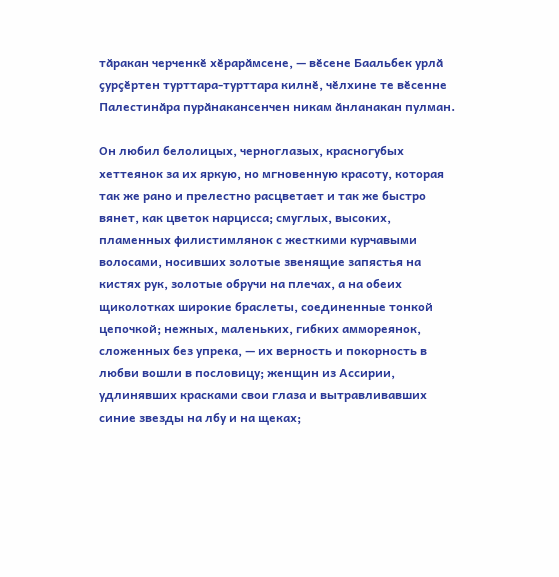тӑракан черченкӗ хӗрарӑмсене, — вӗсене Баальбек урлӑ ҫурҫӗртен турттара-турттара килнӗ, чӗлхине те вӗсенне Палестинӑра пурӑнакансенчен никам ӑнланакан пулман.

Он любил белолицых, черноглазых, красногубых хеттеянок за их яркую, но мгновенную красоту, которая так же рано и прелестно расцветает и так же быстро вянет, как цветок нарцисса; смуглых, высоких, пламенных филистимлянок с жесткими курчавыми волосами, носивших золотые звенящие запястья на кистях рук, золотые обручи на плечах, а на обеих щиколотках широкие браслеты, соединенные тонкой цепочкой; нежных, маленьких, гибких аммореянок, сложенных без упрека, — их верность и покорность в любви вошли в пословицу; женщин из Ассирии, удлинявших красками свои глаза и вытравливавших синие звезды на лбу и на щеках;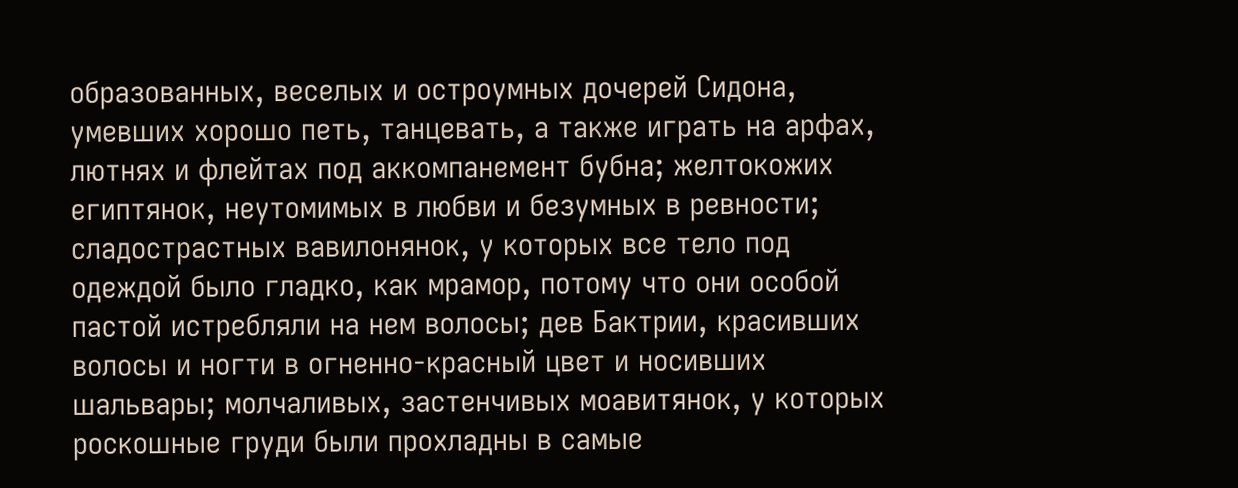образованных, веселых и остроумных дочерей Сидона, умевших хорошо петь, танцевать, а также играть на арфах, лютнях и флейтах под аккомпанемент бубна; желтокожих египтянок, неутомимых в любви и безумных в ревности; сладострастных вавилонянок, у которых все тело под одеждой было гладко, как мрамор, потому что они особой пастой истребляли на нем волосы; дев Бактрии, красивших волосы и ногти в огненно-красный цвет и носивших шальвары; молчаливых, застенчивых моавитянок, у которых роскошные груди были прохладны в самые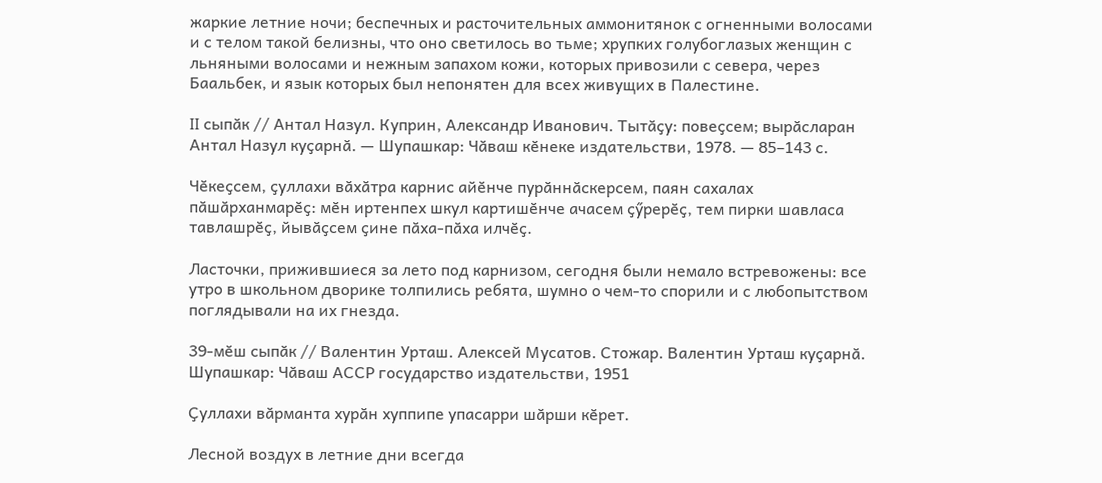жаркие летние ночи; беспечных и расточительных аммонитянок с огненными волосами и с телом такой белизны, что оно светилось во тьме; хрупких голубоглазых женщин с льняными волосами и нежным запахом кожи, которых привозили с севера, через Баальбек, и язык которых был непонятен для всех живущих в Палестине.

II сыпӑк // Антал Назул. Куприн, Александр Иванович. Тытӑҫу: повеҫсем; вырӑсларан Антал Назул куҫарнӑ. — Шупашкар: Чӑваш кӗнеке издательстви, 1978. — 85–143 с.

Чӗкеҫсем, ҫуллахи вӑхӑтра карнис айӗнче пурӑннӑскерсем, паян сахалах пӑшӑрханмарӗҫ: мӗн иртенпех шкул картишӗнче ачасем ҫӳрерӗҫ, тем пирки шавласа тавлашрӗҫ, йывӑҫсем ҫине пӑха-пӑха илчӗҫ.

Ласточки, прижившиеся за лето под карнизом, сегодня были немало встревожены: все утро в школьном дворике толпились ребята, шумно о чем-то спорили и с любопытством поглядывали на их гнезда.

39-мӗш сыпӑк // Валентин Урташ. Алексей Мусатов. Стожар. Валентин Урташ куҫарнӑ. Шупашкар: Чӑваш АССР государство издательстви, 1951

Ҫуллахи вӑрманта хурӑн хуппипе упасарри шӑрши кӗрет.

Лесной воздух в летние дни всегда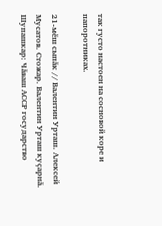так густо настоен на сосновой коре и папоротниках.

21-мӗш сыпӑк // Валентин Урташ. Алексей Мусатов. Стожар. Валентин Урташ куҫарнӑ. Шупашкар: Чӑваш АССР государство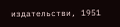издательстви, 1951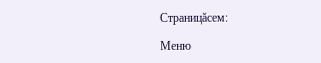Страницăсем:

Меню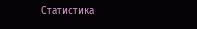Статистика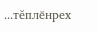...тĕплӗнрех